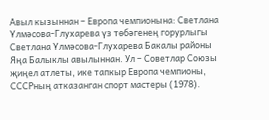Авыл кызыннан – Европа чемпионына: Светлана Үлмәсова-Глухарева үз төбәгенең горурлыгы
Светлана Үлмәсова-Глухарева Бакалы районы Яңа Балыклы авылыннан. Ул – Советлар Союзы җиңел атлеты, ике тапкыр Европа чемпионы, СССРның атказанган спорт мастеры (1978).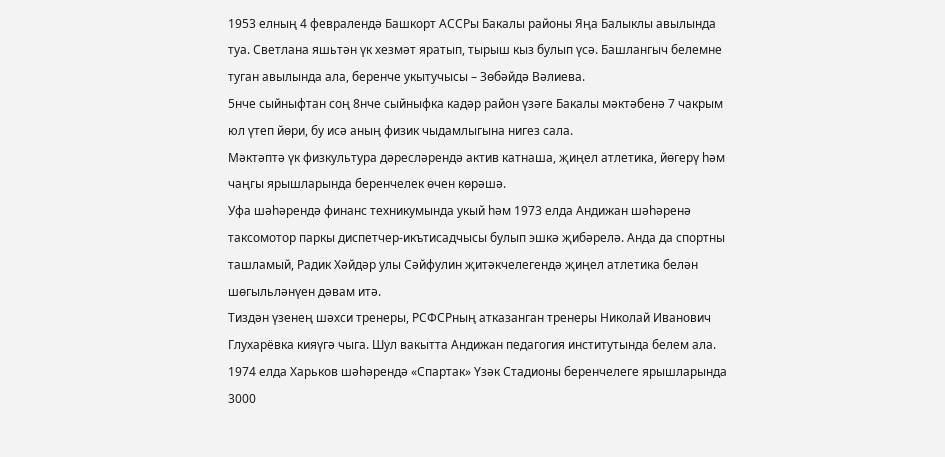1953 елның 4 февралендә Башкорт АССРы Бакалы районы Яңа Балыклы авылында туа. Светлана яшьтән үк хезмәт яратып, тырыш кыз булып үсә. Башлангыч белемне туган авылында ала, беренче укытучысы – Зөбәйдә Вәлиева.
5нче сыйныфтан соң 8нче сыйныфка кадәр район үзәге Бакалы мәктәбенә 7 чакрым юл үтеп йөри, бу исә аның физик чыдамлыгына нигез сала.
Мәктәптә үк физкультура дәресләрендә актив катнаша, җиңел атлетика, йөгерү һәм чаңгы ярышларында беренчелек өчен көрәшә.
Уфа шәһәрендә финанс техникумында укый һәм 1973 елда Андижан шәһәренә таксомотор паркы диспетчер-икътисадчысы булып эшкә җибәрелә. Анда да спортны ташламый, Радик Хәйдәр улы Сәйфулин җитәкчелегендә җиңел атлетика белән шөгыльләнүен дәвам итә.
Тиздән үзенең шәхси тренеры, РСФСРның атказанган тренеры Николай Иванович Глухарёвка кияүгә чыга. Шул вакытта Андижан педагогия институтында белем ала.
1974 елда Харьков шәһәрендә «Спартак» Үзәк Стадионы беренчелеге ярышларында 3000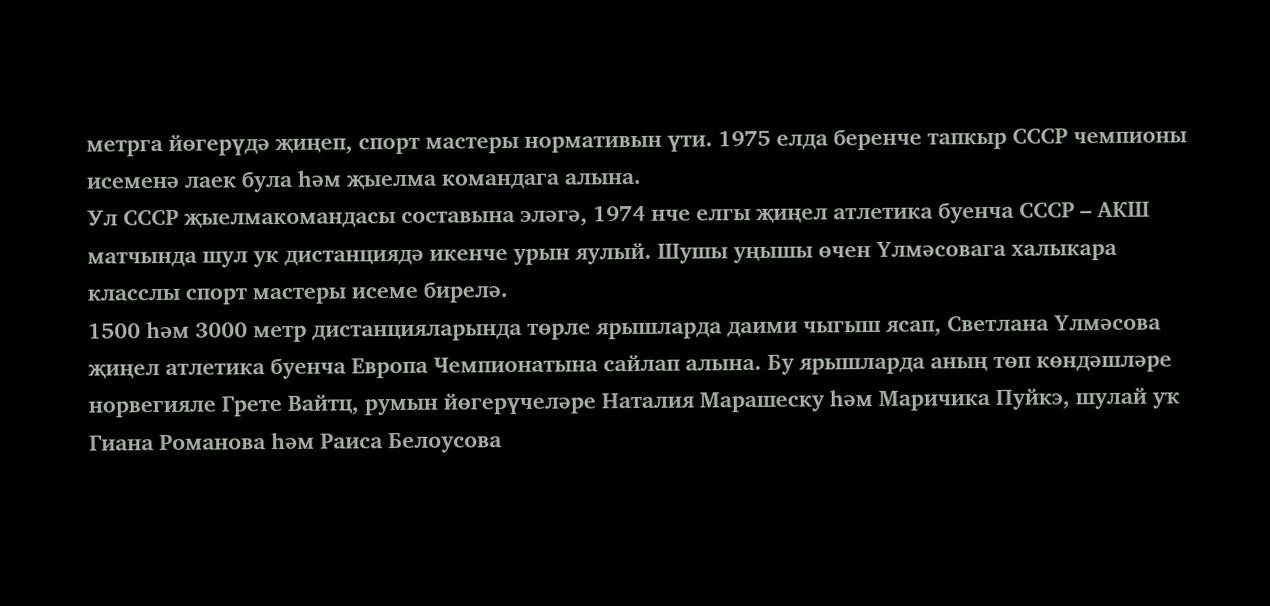метрга йөгерүдә җиңеп, спорт мастеры нормативын үти. 1975 елда беренче тапкыр СССР чемпионы исеменә лаек була һәм җыелма командага алына.
Ул СССР җыелмакомандасы составына эләгә, 1974 нче елгы җиңел атлетика буенча СССР – АКШ матчында шул ук дистанциядә икенче урын яулый. Шушы уңышы өчен Үлмәсовага халыкара класслы спорт мастеры исеме бирелә.
1500 һәм 3000 метр дистанцияларында төрле ярышларда даими чыгыш ясап, Светлана Үлмәсова җиңел атлетика буенча Европа Чемпионатына сайлап алына. Бу ярышларда аның төп көндәшләре норвегияле Грете Вайтц, румын йөгерүчеләре Наталия Марашеску һәм Маричика Пуйкэ, шулай уҡ Гиана Романова һәм Раиса Белоусова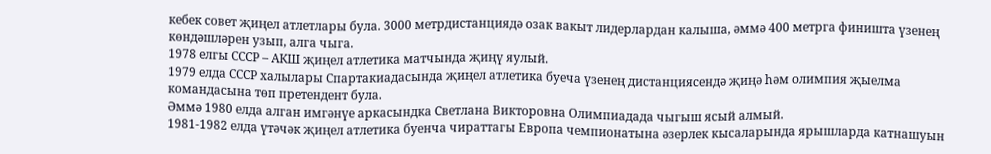кебек совет җиңел атлетлары була. 3000 метрдистанциядә озак вакыт лидерлардан калыша, әммә 400 метрга финишта үзенең көндәшләрен узып, алга чыга.
1978 елгы СССР – АКШ җиңел атлетика матчында җиңү яулый.
1979 елда СССР халылары Спартакиадасында җиңел атлетика буеча үзенең дистанциясендә җиңә һәм олимпия җыелма командасына төп претендент була.
Әммә 1980 елда алган имгәнүе аркасындка Светлана Викторовна Олимпиадада чыгыш ясый алмый.
1981-1982 елда үтәчәк җиңел атлетика буенча чираттагы Европа чемпионатына әзерлек кысаларында ярышларда катнашуын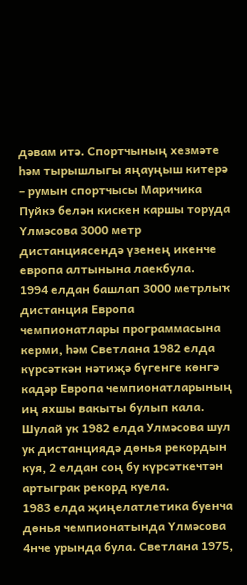дәвам итә. Спортчының хезмәте һәм тырышлыгы яңауңыш китерә – румын спортчысы Маричика Пуйкэ белән кискен каршы торуда Үлмәсова 3000 метр дистанциясендә үзенең икенче европа алтынына лаекбула.
1994 елдан башлап 3000 метрлыҡ дистанция Европа чемпионатлары программасына керми, һәм Светлана 1982 елда күрсәткән нәтиҗә бүгенге көнгә кадәр Европа чемпионатларының иң яхшы вакыты булып кала.
Шулай ук 1982 елда Улмәсова шул ук дистанциядә дөнья рекордын куя, 2 елдан соң бу күрсәткечтән артыграк рекорд куела.
1983 елда җиңелатлетика буенча дөнья чемпионатында Үлмәсова 4нче урында була. Светлана 1975,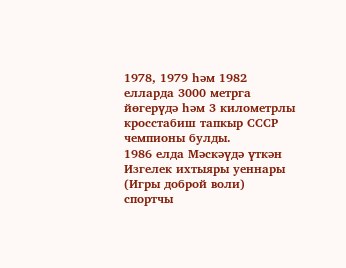1978, 1979 һәм 1982 елларда 3000 метрга йөгерүдә һәм 3 километрлы кросстабиш тапкыр СССР чемпионы булды.
1986 елда Мәскәүдә үткән Изгелек ихтыяры уеннары (Игры доброй воли) спортчы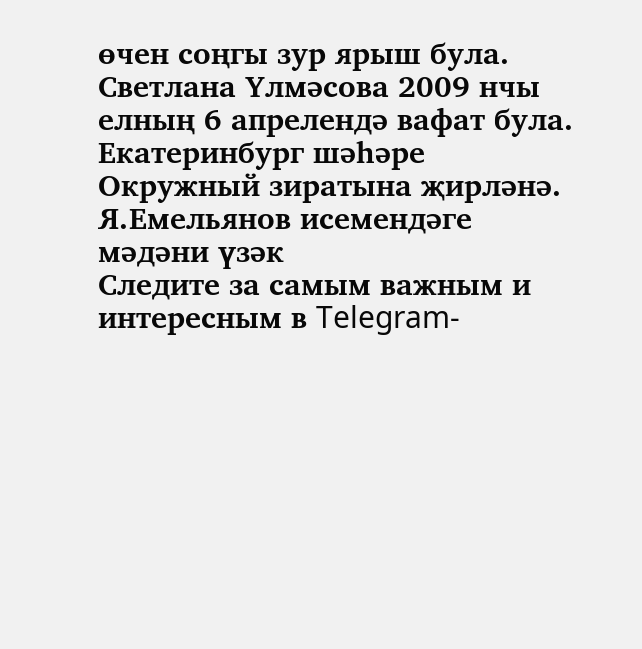өчен соңгы зур ярыш була.
Светлана Үлмәсова 2009 нчы елның 6 апрелендә вафат була. Екатеринбург шәһәре Окружный зиратына җирләнә.
Я.Емельянов исемендәге мәдәни үзәк
Следите за самым важным и интересным в Telegram-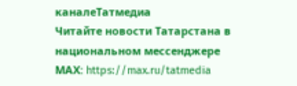каналеТатмедиа
Читайте новости Татарстана в национальном мессенджере MАХ: https://max.ru/tatmedia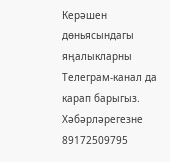Керәшен дөньясындагы яңалыкларны Телеграм-канал да карап барыгыз.
Хәбәрләрегезне 89172509795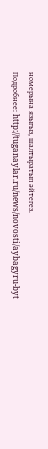номерына языгыз, шалтыратып әйтегез.
Подробнее: http://tuganaylar.ru/news/novosti/aybagyru-byt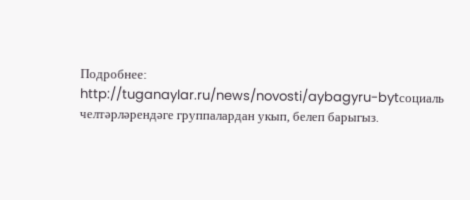Подробнее: http://tuganaylar.ru/news/novosti/aybagyru-bytсоциаль челтәрләрендәге группалардан укып, белеп барыгыз.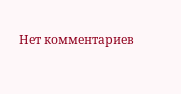Нет комментариев